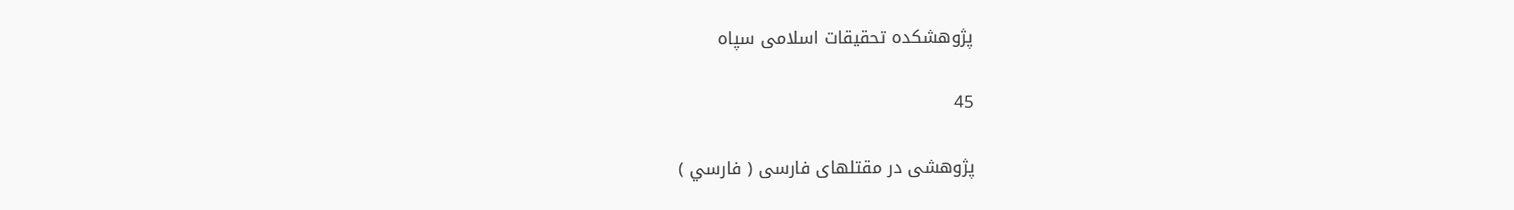پژوهشكده تحقيقات اسلامى سپاه

45

پژوهشى در مقتلهاى فارسى ( فارسي )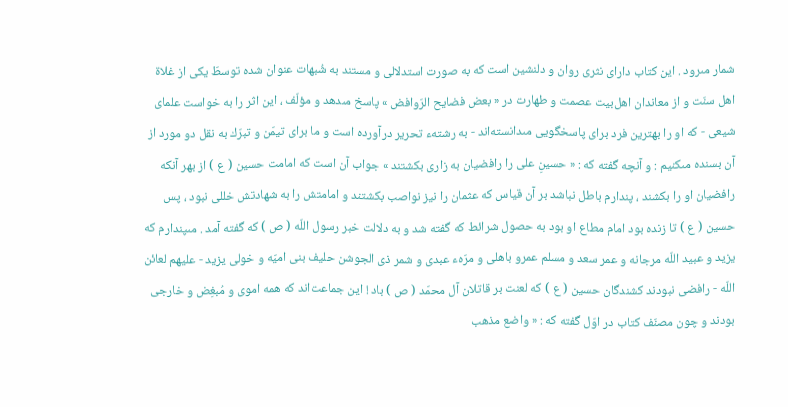شمار مىرود . اين كتاب داراى نثرى روان و دلنشين است كه به صورت استدلالى و مستند به شُبهات عنوان شده توسطّ يكى از غلاة اهل سنّت و از معاندان اهل‌بيت عصمت و طهارت در « بعض فضايح الرّوافض » پاسخ مىدهد و مؤلّف ، اين اثر را به خواست علماى شيعى - كه او را بهترين فرد براى پاسخگويى مىدانسته‌اند - به رشتهء تحرير درآورده است و ما براى تيمّن و تبرّك به نقل دو مورد از آن بسنده مىكنيم : و آنچه گفته كه : « حسينِ على را رافضيان به زارى بكشتند » جواب آن است كه امامت حسين ( ع ) از بهر آنكه رافضيان او را بكشند ، پندارم باطل نباشد بر آن قياس كه عثمان را نيز نواصب بكشتند و امامتش را به شهادتش خللى نبود ، پس حسين ( ع ) تا زنده بود امام مطاع او بود به حصول شرائط كه گفته شد و به دلالت خبر رسول اللّه ( ص ) كه گفته آمد . مىپندارم كه يزيد و عبيد اللّه مرجانه و عمر سعد و مسلم عمرو باهلى و مرّهء عبدى و شمر ذى الجوشن حليف بنى اميّه و خولى يزيد - عليهم لعائن اللّه - رافضى نبودند كشندگان حسين ( ع ) كه لعنت بر قاتلان آل محمّد ( ص ) باد ! اين جماعت‌اند كه همه اموى و مُبغِض و خارجى بودند و چون مصنّف كتاب در اوّل گفته كه : « واضع مذهب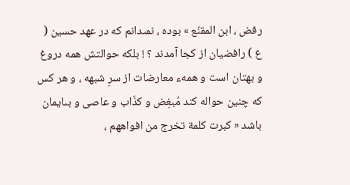رفض ، ابن المقنّع » بوده ، نمىدانم كه در عهد حسين ( ع ) رافضيان از كجا آمدند ؟ ! بلكه حوالتش همه دروغ و بهتان است و همهء معارضات از سرِ شبهه ، و هر كس كه چنين حواله كند مُبغِض و كذّاب و عاصى و بىايمان باشد « كبرت كلمة تخرج من افواههم ،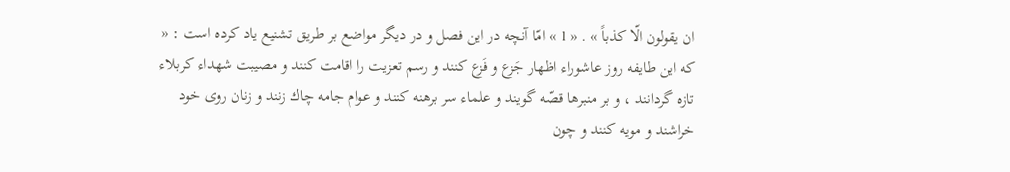ان يقولون الّا كذباً » . « 1 » امّا آنچه در اين فصل و در ديگر مواضع بر طريق تشنيع ياد كرده است : « كه اين طايفه روز عاشوراء اظهار جَزع و فَزع كنند و رسم تعزيت را اقامت كنند و مصيبت شهداء كربلاء تازه گردانند ، و بر منبرها قصّه گويند و علماء سر برهنه كنند و عوام جامه چاك زنند و زنان روى خود خراشند و مويه كنند و چون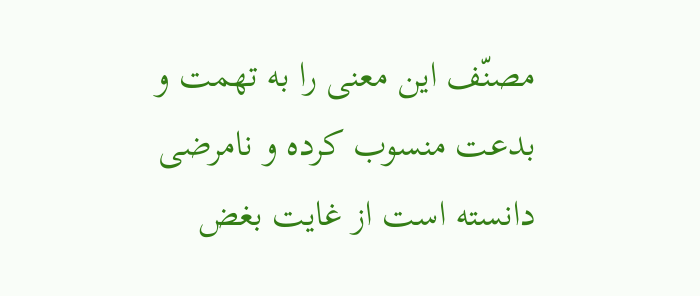مصنّف اين معنى را به تهمت و بدعت منسوب كرده و نامرضى دانسته است از غايت بغض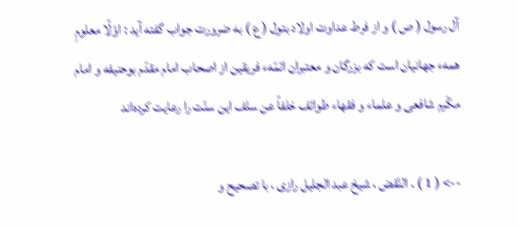آل رسول ( ص ) و از فرط عداوت اولاد بتول ( ع ) به ضرورت جواب گفته آيد : اوّلًا معلومِ همهء جهانيان است كه بزرگان و معتبران ائمّهء فريقين از اصحاب امام مقدّم بوحنيفه و امام مكّرم شافعى و علماء و فقهاء طوائف خلفاً عن سلف اين سنّت را رعايت كرده‌اند

--> ( 1 ) . النّقض ، شيخ عبد الجليل رازى ، با تصحيح و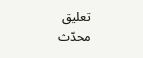تعليق محدّث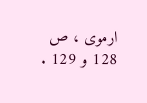ارموى ، ص 128 و 129 .